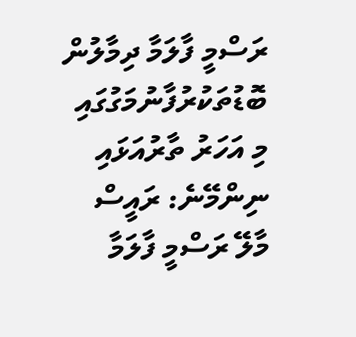ރަސްމީ ފާލަމާ ދިމާލުން ބޮޑުތަކުރުފާނުމަގުގައި މި އަހަރު ތާރުއަޅައި ނިންމޭނެ: ރައީސް
މާލޭ ރަސްމީ ފާލަމާ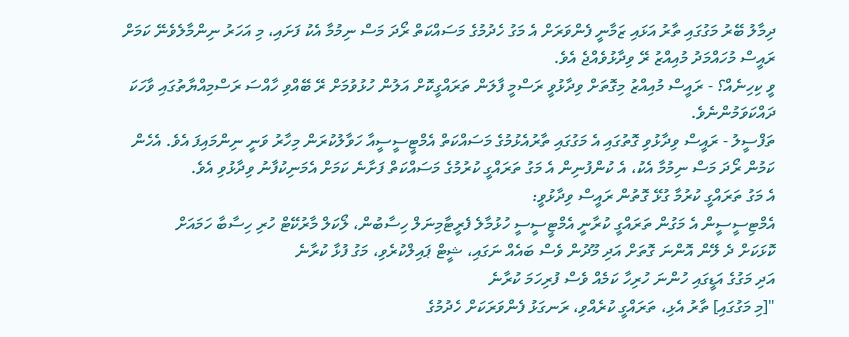ދިމާލު ބޭރު މަގުގައި ތާރު އަޅައި ޒަމާނީ ފެންވަރަށް އެ މަގު ހެދުމުގެ މަސައްކަތް ރޯދަ މަސް ނިމުމާ އެކު ފަށައި، މި އަހަރު ނިންމާލެވެނޭ ކަމަށް ރައީސް މުހައްމަދު މުއިއްޒު ރޭ ވިދާޅުވެއްޖެ އެވެ.
ވީ ކިހިނެއް؟ - ރައީސް މުއިއްޒު މިގޮތަށް ވިދާޅުވީ ރަސްމީ ފާލަން ތަރައްގީކޮށް އަލުން ހުޅުވުމަށް ރޭ ބޭއްވި ހާއްސަ ރަސްމިއްޔާތުގައި ވާހަކަ ދައްކަވަމުންނެވެ.
ތަފްސީލު - ރައީސް ވިދާޅުވި ގޮތުގައި އެ މަގުގައި ތާރުއެޅުމުގެ މަސައްކަތް އެމްޓީސީސީއާ ހަވާލުކުރަން މިހާރު ވަނީ ނިންމައިފަ އެވެ. އެހެން ކަމުން ރޯދަ މަސް ނިމުމާ އެކު، އެ ކުންފުނިން އެ މަގު ތަރައްގީ ކުރުމުގެ މަސައްކަތް ފަށާނެ ކަމަށް އެމަނިކުފާނު ވިދާޅުވި އެވެ.
އެ މަގު ތަރައްގީ ކުރުމާ ގުޅޭ ގޮތުން ރައީސް ވިދާޅުވީ:
އެމްޓިސީސީން އެ މަގުން ތަރައްގީ ކުރާނީ އެމްޓީސީސީ ހުޅުމާލެ ފެރީޓާމިނަލް ހިސާބުން، ލޯކަލް މާރުކޭޓް ހުރި ހިސާބާ ހަމައަށް
ކޮޅަކަށް ދެ ލޭން އޮންނަ ގޮތަށް އަދި މޫދުން ވެސް ބައެއް ނަގައި، ޝީޓް ޕައިލްކުރެވި، މަގު ފުޅާ ކުރާނެ
އަދި މަގުގެ އަޑީގައި ހުންނަ ހުރިހާ ކަމެއް ވެސް ފުރިހަމަ ކުރާނެ
"[މި މަގުގައި] ތާރު އެޅި، ތަރައްގީ ކުރެއްވި، ރަނގަޅު ފެންވަރަކަށް ހެދުމުގެ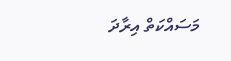މަސައްކަތް އިރާދަ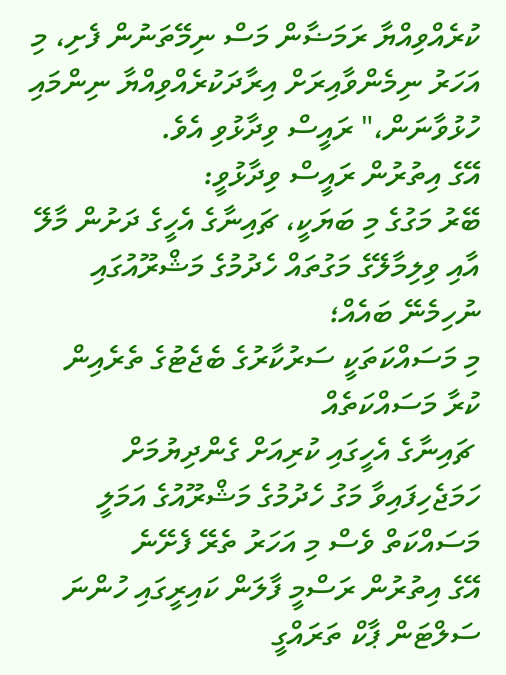ކުރެއްވިއްޔާ ރަމަޟާން މަސް ނިމޭތަނުން ފެށި، މި އަހަރު ނިމެންވާއިރަށް އިރާދަކުރެއްވިއްޔާ ނިންމައި ހުޅުވާނަން،" ރައީސް ވިދާޅުވި އެވެ.
އޭގެ އިތުރުން ރައީސް ވިދާޅުވީ:
ބޭރު މަގުގެ މި ބަޔަކީ، ޗައިނާގެ އެހީގެ ދަށުން މާލޭ އާއި ވިލިމާލޭގެ މަގުތައް ހެދުމުގެ މަޝްރޫއުގައި ނުހިމެނޭ ބައެއް؛
މި މަސައްކަތަކީ ސަރުކާރުގެ ބެޖެޓުގެ ތެރެއިން ކުރާ މަސައްކަތެއް
 ޗައިނާގެ އެހީގައި ކުރިއަށް ގެންދިޔުމަށް ހަމަޖެހިފައިވާ މަގު ހެދުމުގެ މަޝްރޫއުގެ އަމަލީ މަސައްކަތް ވެސް މި އަހަރު ތެރޭ ފެށޭނެ
އޭގެ އިތުރުން ރަސްމީ ފާލަން ކައިރީގައި ހުންނަ ސަލްޓަން ޕާކް ތަރައްގީ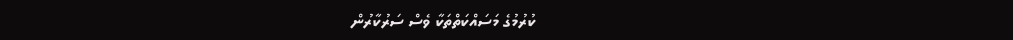ކުރުމުގެ މަސައްކަތްތަކާ ވެސް ސަރުކާރުން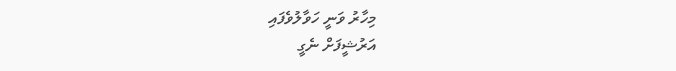މިހާރު ވަނީ ހަވާލުވެފައި
އަރުޝީފަށް ނެގީ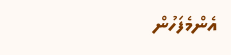އެންމެފަހުން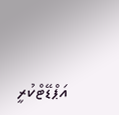އަޕްޑޭޓްކުރީ